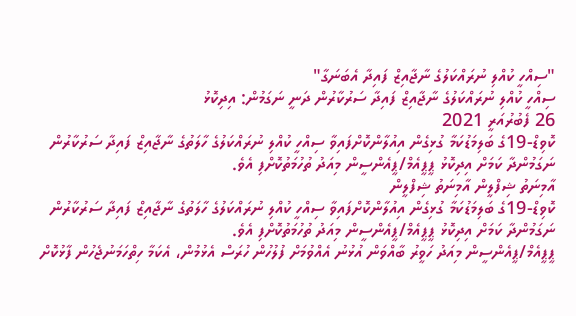"ސިއްހީ ކުއްލި ނުރައްކަލުގެ ނާޖާއިޒް ފައިދާ އެބަނަގާ"
ސިއްހީ ކުއްލި ނުރައްކަލުގެ ނާޖާއިޒް ފައިދާ ސަރުކާރުން ދަނީ ނަގަމުން: އިދިކޮޅު
26 ފެބުރުއަރީ 2021
ކޮވިޑް-19ގެ ބަލިމަޑުކަމާ ގުޅިގެން އިއުލާންކޮށްފައިވާ ސިއްހީ ކުއްލި ނުރައްކަލުގެ ހާލަތުގެ ނާޖާއިޒް ފައިދާ ސަރުކާރުން ނަގަމުންދާ ކަމަށް އިދިކޮޅު ޕީޕީއެމް/ޕީއެންސީން މިއަދު ތުހުމަތުކޮށްފި އެވެ.
އާމިނަތު ޝިފްލީން އާމިނަތު ޝިފްލީން
ކޮވިޑް-19ގެ ބަލިމަޑުކަމާ ގުޅިގެން އިއުލާންކޮށްފައިވާ ސިއްހީ ކުއްލި ނުރައްކަލުގެ ހާލަތުގެ ނާޖާއިޒް ފައިދާ ސަރުކާރުން ނަގަމުންދާ ކަމަށް އިދިކޮޅު ޕީޕީއެމް/ޕީއެންސީން މިއަދު ތުހުމަތުކޮށްފި އެވެ.
ޕީޕީއެމް/ޕީއެންސީން މިއަދު ހަވީރު ބާއްވަން އުޅުނު އެއްވުމަށް ފުލުހުން ހުރަސް އެޅުމުން، އެކަމާ ހިތްހަމަނުޖެހުން ފާޅުކޮށް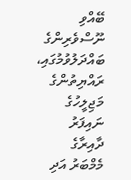ބޭއްވި ނޫސްވެރިންގެ ބައްދަލުވުމުގައި، ރައްޔިތުންގެ މަޖިލީހުގެ ނައިފަރު ދާއިރާގެ މެމްބަރު އަދި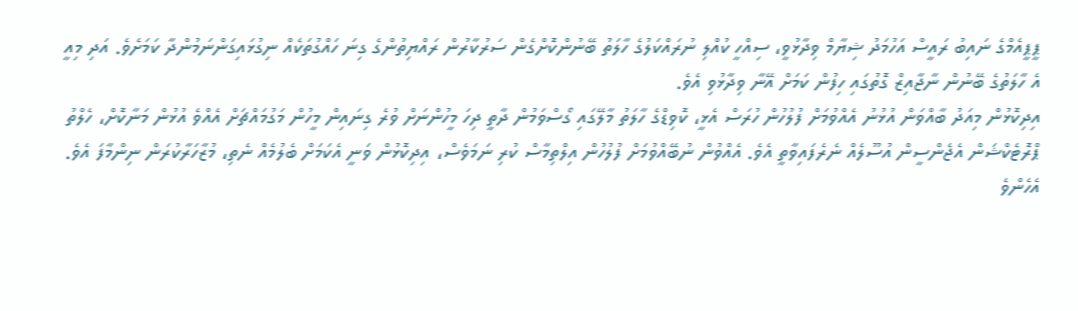ޕީޕީއެމްގެ ނައިބު ރައީސް އަހުމަދު ޝިޔާމް ވިދާޅުވީ، ސިއްހީ ކުއްލި ނުރައްކަލުގެ ހާލަތު ބޭނުންކޮށްގެން ސަރުކާރުން ރައްޔިތުންގެ ގިނަ ހައްގުތަކެއް ނިގުޅައިގަންނަމުންދާ ކަމަށެވެ. އަދި މިއީ އެ ހާލަތުގެ ބޭނުން ނާޖާއިޒް ގޮތުގައި ހިފުން ކަމަށް އޭނާ ވިދާޅުވި އެވެ.
އިދިކޮޅުން މިއަދު ބާއްވަން އުޅުނު އެއްވުމަށް ފުލުހުން ހުރަސް އެޅީ، ކޮވިޑްގެ ހާލަތު މާލޭގައި ގޯސްވަމުން ދާތީ ދިހަ މީހުންނަށް ވުރެ ގިނައިން މީހުން މަގުމައްޗަށް އެއްވެ އުޅުން މަނާކޮށް، ހެލްތު ޕްރޮޓެކްޝަން އެޖެންސީން އުސޫލެއް ނެރެފައިވާތީ އެވެ. އެއްވުން ނުބޭއްވުމަށް ފުލުހުން އިލްތިމާސް ކުރި ނަމަވެސް، އިދިކޮޅުން ވަނީ އެކަމަށް ބެލުމެއް ނެތި، މުޒާހަރާކުރަން ނިންމާފަ އެވެ. އެހެންވެ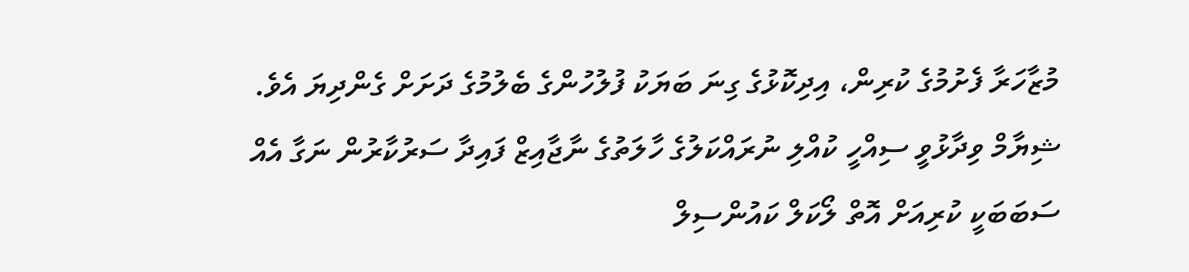މުޒާހަރާ ފެށުމުގެ ކުރިން، އިދިކޮޅުގެ ގިނަ ބަޔަކު ފުލުހުންގެ ބެލުމުގެ ދަށަށް ގެންދިޔަ އެވެ.
ޝިޔާމް ވިދާޅުވީ ސިއްހީ ކުއްލި ނުރައްކަލުގެ ހާލަތުގެ ނާޖާއިޒް ފައިދާ ސަރުކާރުން ނަގާ އެއް ސަބަބަކީ ކުރިއަށް އޮތް ލޯކަލް ކައުންސިލް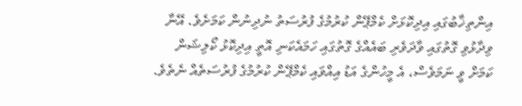އިންތިޚާބުގައި އިދިކޮޅަށް ކެމްޕޭން ކުރުމުގެ ފުރުސަތު ނުދިނުން ކަމަށެވެ. އޭނާ ވިދާޅުވި ގޮތުގައި ވާދަވެރި ބައެއްގެ ގޮތުގައި ހަމައެކަނި އޮތީ އިދިކޮޅު ކޯލިޝަން ކަމަށް ވީ ނަމަވެސް، އެ މީހުންގެ އަޑު އިއްވައި ކެމްޕޭން ކުރުމުގެ ފުރުސަތެއް ނެތެވެ.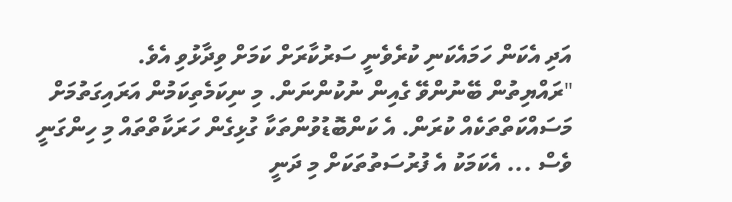އަދި އެކަން ހަމައެކަނި ކުރެވެނީ ސަރުކާރަށް ކަމަށް ވިދާޅުވި އެވެ.
"ރައްޔިތުން ބޭނުންވޭ ގެއިން ނުކުންނަން. މި ނިކަމެތިކަމުން އަރައިގަތުމަށް މަސައްކަތްތަކެއް ކުރަން. އެ ކަންބޮޑުވުންތަކާ ގުޅިގެން ހަރަކާތްތައް މި ހިންގަނީ ވެސް ... އެކަމަކު އެ ފުރުސަތުތަކަށް މި ދަނީ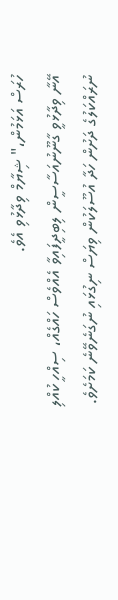ހުރަސް އަޅަމުން،" ޝިޔާމް ވިދާޅުވި އެވެ.
އޭނާ ވިދާޅުވީ ގާނޫނުއަސާސީން ލިބިދީފައިވާ އެއްވެސް ހައްގެއް، ސިއްހީ ކުއްލި ނުރައްކަލުގެ ދަށުން ހަދާ އުސޫލަކުން ވިޔަސް ނިގުޅައި ނުގަނެވޭނެ ކަމަށެވެ.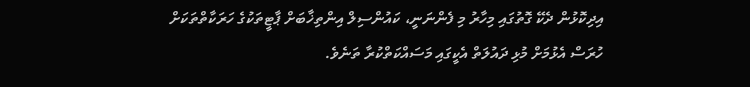އިދިކޮޅުން ދެކޭ ގޮތުގައި މިހާރު މި ފެންނަނީ، ކައުންސިލް އިންތިޚާބަށް ޕާޓީތަކުގެ ހަރަކާތްތަކަށް ހުރަސް އެޅުމަށް މުޅި ދައުލަތް އެކީގައި މަސައްކަތްކުރާ ތަނެވެ.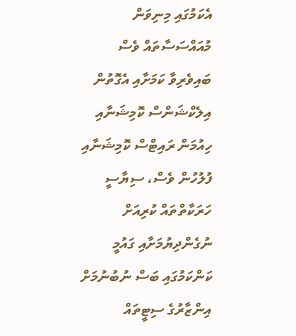އެކަމުގައި މިނިވަން މުއައްސަސާތައް ވެސް ބައިވެރިވާ ކަމަށާއި އެގޮތުން އިލެކްޝަންސް ކޮމިޝަނާއި ހިއުމަން ރައިޓްސް ކޮމިޝަނާއި ފުލުހުން ވެސް، ސިޔާސީ ހަރަކާތްތައް ކުރިއަށް ނުގެންދިޔުމަށާއި ގައުމީ ކަންކަމުގައި ބަސް ނުބުނުމަށް އިންޒާރުގެ ސިޓީތައް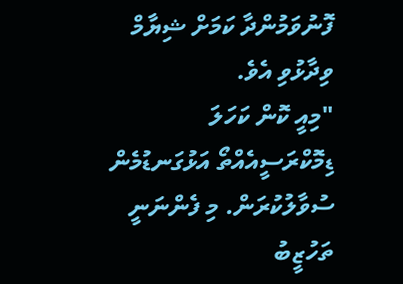ފޮނުވަމުންދާ ކަމަށް ޝިޔާމް ވިދާޅުވި އެވެ.
"މިއީ ކޮން ކަހަލަ ޑިމޮކްރަސީއެއްތޯ އަޅުގަނޑުމެން ސުވާލުކުރަން. މި ފެންނަނީ ތަހުޒީބު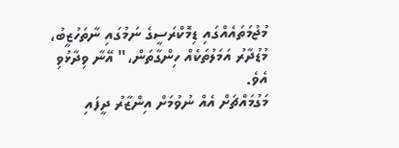މުޖުމަތައެއްގައި ޑިމޮކްރަސީގެ ނަމުގައި ނާތަހުޒީބު، މުޑުދާރު އަމަލުތަކެއް ހިންގާތަން،" އޭނާ ވިދާޅުވި އެވެ.
މަގުމައްޗަށް އެއް ނުވުމަށް އިންޒާރު ދީފައި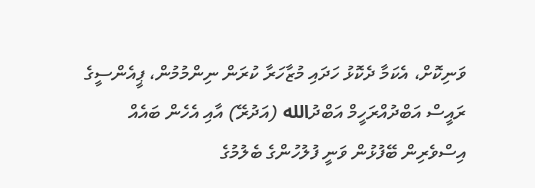ވަނިކޮށް، އެކަމާ ދެކޮޅު ހަދައި މުޒާހަރާ ކުރަން ނިންމުމުން، ޕީއެންސީގެ ރައީސް އަބްދުއްރަހީމް އަބްދުالله (އަދުރޭ) އާއި އެހެން ބައެއް އިސްވެރިން ބޭފުޅުން ވަނީ ފުލުހުންގެ ބެލުމުގެ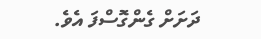ދަށަށް ގެންގޮސްފަ އެވެ.